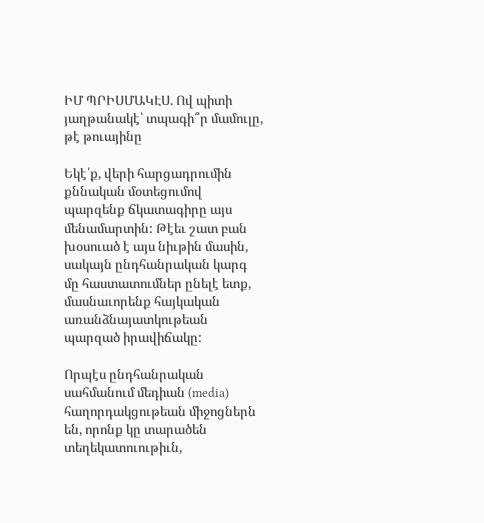ԻՄ ՊՐԻՍՄԱԿԷՍ. Ով պիտի յաղթանակէ՝ տպագի՞ր մամուլը, թէ թուայինը

Եկէ՛ք, վերի հարցադրումին քննական մօտեցումով պարզենք ճկատագիրը այս մենամարտին: Թէեւ շատ բան խօսուած է այս նիւթին մասին, սակայն ընդհանրական կարգ մը հաստատումներ ընելէ ետք, մասնաւորենք հայկական առանձնայատկութեան պարզած իրավիճակը:

Որպէս ընդհանրական սահմանում մեդիան (media) հաղորդակցութեան միջոցներն են, որոնք կը տարածեն տեղեկատուութիւն,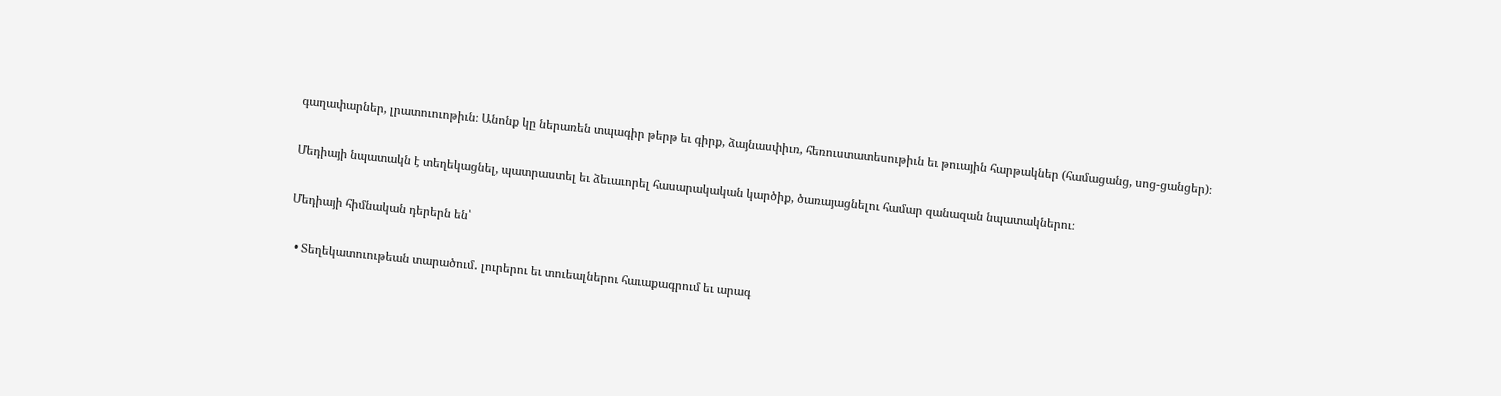գաղափարներ, լրատուուոթիւն։ Անոնք կը ներառեն տպագիր թերթ եւ գիրք, ձայնասփիւռ, հեռուստատեսութիւն եւ թուային հարթակներ (համացանց, սոց-ցանցեր)։

Մեդիայի նպատակն է տեղեկացնել, պատրաստել եւ ձեւաւորել հասարակական կարծիք, ծառայացնելու համար զանազան նպատակներու։

Մեդիայի հիմնական դերերն են՝

  • Տեղեկատուութեան տարածում․ լուրերու եւ տուեալներու հաւաքագրում եւ արագ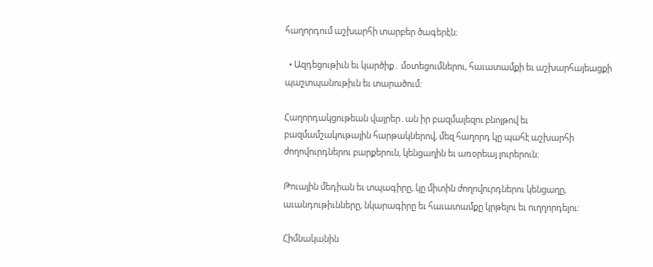հաղորդում աշխարհի տարբեր ծագերէն։

  • Ազդեցութիւն եւ կարծիք․ մօտեցումներու, հաւատամքի եւ աշխարհայեացքի պաշտպանութիւն եւ տարածում:

Հաղորդակցութեան վայրեր․ան իր բազմալեզու բնոյթով եւ բազմամշակութային հարթակներով, մեզ հաղորդ կը պահէ աշխարհի ժողովուրդներու բարքերուն, կենցաղին եւ առօրեայ լուրերուն։

Թուային մեդիան եւ տպագիրը, կը միտին ժողովուրդներու կենցաղը, աւանդութիւնները, նկարագիրը եւ հաւատամքը կրթելու եւ ուղղորդելու:

Հիմնականին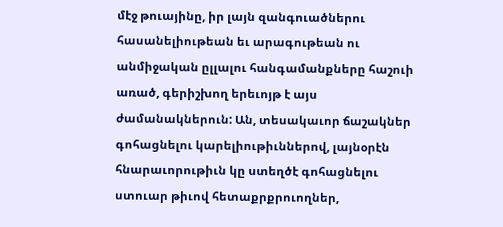մէջ թուայինը, իր լայն զանգուածներու հասանելիութեան եւ արագութեան ու անմիջական ըլլալու հանգամանքները հաշուի առած, գերիշխող երեւոյթ է այս ժամանակներուն: Ան, տեսակաւոր ճաշակներ գոհացնելու կարելիութիւններով, լայնօրէն հնարաւորութիւն կը ստեղծէ գոհացնելու ստուար թիւով հետաքրքրուողներ,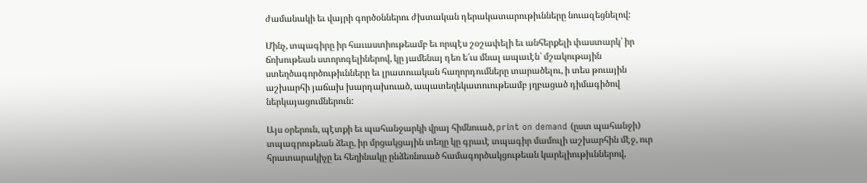ժամանակի եւ վայրի գործօններու ժխտական դերակատարութիւնները նուազեցնելով:

Մինչ, տպագիրը իր հաւաստիութեամբ եւ որպէս շօշափելի եւ անհերքելի փաստարկ՝ իր ճոխութեան ստորոգելիներով, կը յամենայ դեռ ե՛ւս մնալ ապաւէն՝ մշակութային ստեղծագործութիւնները եւ լրատուական հաղորդումները տարածելու, ի տես թուային աշխարհի յաճախ խարդախուած, ապատեղեկատուութեամբ յղբացած դիմագիծով ներկայացումներուն:

Այս օրերուն, պէտքի եւ պահանջարկի վրայ հիմնուած, print on demand (ըստ պահանջի) տպագրութեան ձեւը, իր մրցակցային տեղը կը գրաւէ տպագիր մամուլի աշխարհին մէջ, ուր հրատարակիչը եւ հեղինակը ընձեռնուած համագործակցութեան կարելիութիւններով,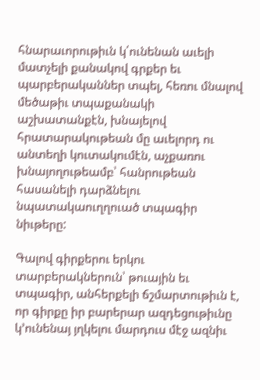հնարաւորութիւն կ՛ունենան աւելի մատչելի քանակով գրքեր եւ պարբերականներ տպել, հեռու մնալով մեծաթիւ տպաքանակի աշխատանքէն, խնայելով հրատարակութեան մը աւելորդ ու անտեղի կուտակումէն, աչքառու խնայողութեամբ՝ հանրութեան հասանելի դարձնելու նպատակաուղղուած տպագիր նիւթերը:

Գալով գիրքերու երկու տարբերակներուն՝ թուային եւ տպագիր, անհերքելի ճշմարտութիւն է, որ գիրքը իր բարերար ազդեցութիւնը կ’ունենայ յղկելու մարդուս մէջ ազնիւ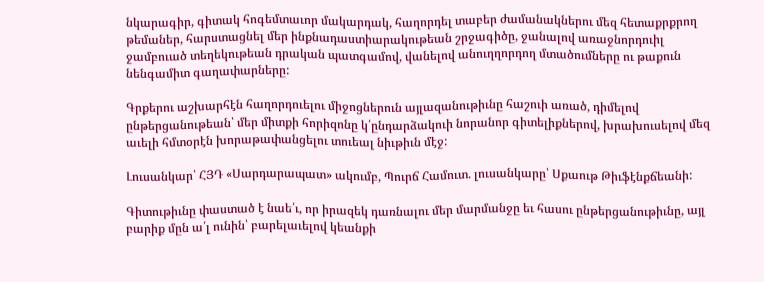նկարագիր, գիտակ հոգեմտաւոր մակարդակ, հաղորդել տաբեր ժամանակներու մեզ հետաքրքրող թեմաներ, հարստացնել մեր ինքնադաստիարակութեան շրջագիծը, ջանալով առաջնորդուիլ ջամբուած տեղեկութեան դրական պատգամով, վանելով անուղղորդող մտածումները ու թաքուն նենգամիտ գաղափարները:

Գրքերու աշխարհէն հաղորդուելու միջոցներուն այլազանութիւնը հաշուի առած, դիմելով ընթերցանութեան՝ մեր միտքի հորիզոնը կ՛ընդարձակուի նորանոր գիտելիքներով, խրախուսելով մեզ աւելի հմտօրէն խորաթափանցելու տուեալ նիւթիւն մէջ:

Լուսանկար՝ ՀՅԴ «Սարդարապատ» ակումբ, Պուրճ Համուտ. լուսանկարը՝ Սքաութ Թիւֆէնքճեանի:

Գիտութիւնը փաստած է նաե՛ւ, որ իրազեկ դառնալու մեր մարմանջը եւ հասու ընթերցանութիւնը, այլ բարիք մըն ա՛լ ունին՝ բարելաւելով կեանքի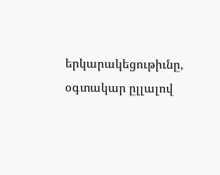երկարակեցութիւնը, օգտակար ըլլալով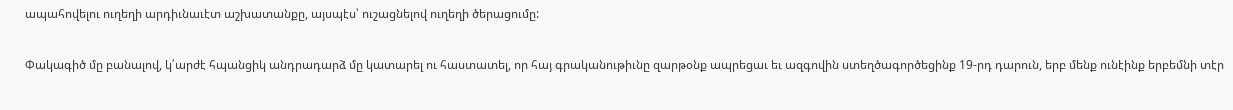ապահովելու ուղեղի արդիւնաւէտ աշխատանքը, այսպէս՝ ուշացնելով ուղեղի ծերացումը:

Փակագիծ մը բանալով, կ՛արժէ հպանցիկ անդրադարձ մը կատարել ու հաստատել, որ հայ գրականութիւնը զարթօնք ապրեցաւ եւ ազգովին ստեղծագործեցինք 19-րդ դարուն, երբ մենք ունէինք երբեմնի տէր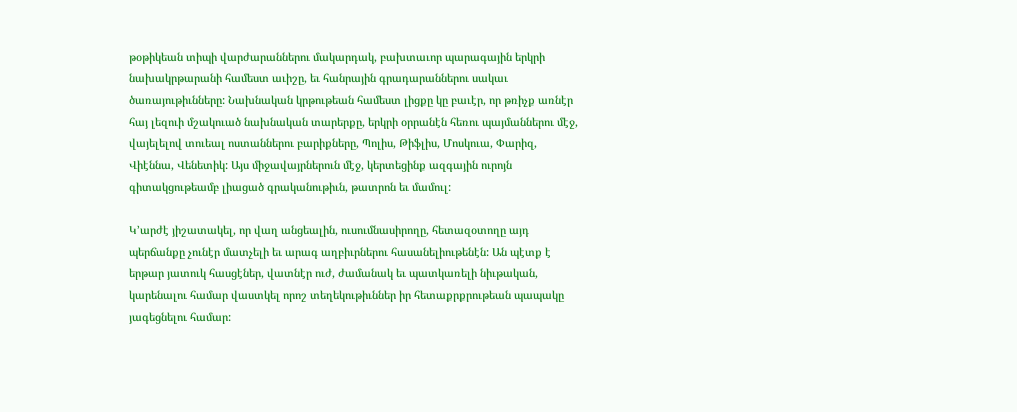թօթիկեան տիպի վարժարաններու մակարդակ, բախտաւոր պարագային երկրի նախակրթարանի համեստ աւիշը, եւ հանրային գրադարաններու սակաւ ծառայութիւնները: Նախնական կրթութեան համեստ լիցքը կը բաւէր, որ թռիչք առնէր հայ լեզուի մշակուած նախնական տարերքը, երկրի օրրանէն հեռու պայմաններու մէջ, վայելելով տուեալ ոստաններու բարիքները, Պոլիս, Թիֆլիս, Մոսկուա, Փարիզ, Վիէննա, Վենետիկ: Այս միջավայրներուն մէջ, կերտեցինք ազգային ուրոյն գիտակցութեամբ լիացած գրականութիւն, թատրոն եւ մամուլ:

Կ’արժէ յիշատակել, որ վաղ անցեալին, ուսումնասիրողը, հետազօտողը այդ պերճանքը չունէր մատչելի եւ արագ աղբիւրներու հասանելիութենէն: Ան պէտք է երթար յատուկ հասցէներ, վատնէր ուժ, ժամանակ եւ պատկառելի նիւթական, կարենալու համար վաստկել որոշ տեղեկութիւններ իր հետաքրքրութեան պապակը յագեցնելու համար: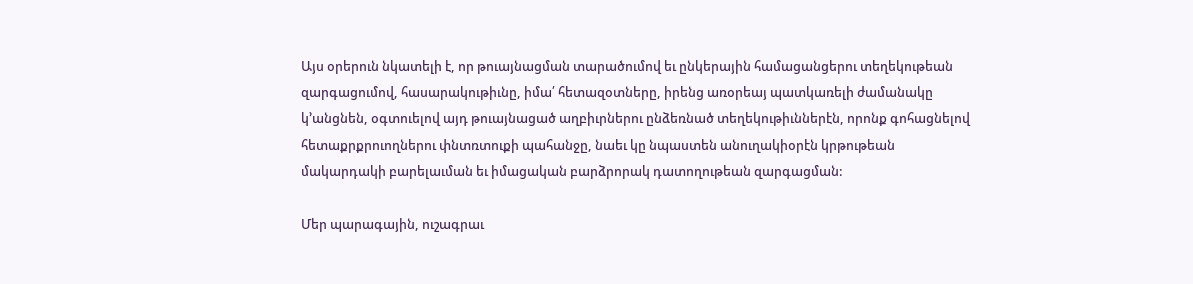Այս օրերուն նկատելի է, որ թուայնացման տարածումով եւ ընկերային համացանցերու տեղեկութեան զարգացումով, հասարակութիւնը, իմա՛ հետազօտները, իրենց առօրեայ պատկառելի ժամանակը կ’անցնեն, օգտուելով այդ թուայնացած աղբիւրներու ընձեռնած տեղեկութիւններէն, որոնք գոհացնելով հետաքրքրուողներու փնտռտուքի պահանջը, նաեւ կը նպաստեն անուղակիօրէն կրթութեան մակարդակի բարելաւման եւ իմացական բարձրորակ դատողութեան զարգացման:

Մեր պարագային, ուշագրաւ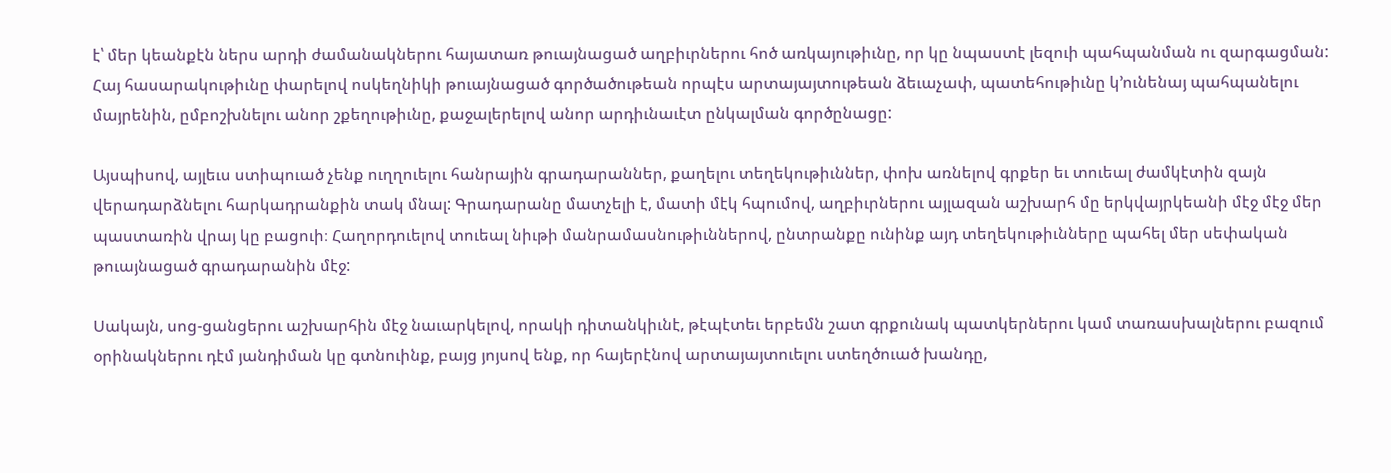է՝ մեր կեանքէն ներս արդի ժամանակներու հայատառ թուայնացած աղբիւրներու հոծ առկայութիւնը, որ կը նպաստէ լեզուի պահպանման ու զարգացման: Հայ հասարակութիւնը փարելով ոսկեղնիկի թուայնացած գործածութեան որպէս արտայայտութեան ձեւաչափ, պատեհութիւնը կ’ունենայ պահպանելու մայրենին, ըմբոշխնելու անոր շքեղութիւնը, քաջալերելով անոր արդիւնաւէտ ընկալման գործընացը:

Այսպիսով, այլեւս ստիպուած չենք ուղղուելու հանրային գրադարաններ, քաղելու տեղեկութիւններ, փոխ առնելով գրքեր եւ տուեալ ժամկէտին զայն վերադարձնելու հարկադրանքին տակ մնալ: Գրադարանը մատչելի է, մատի մէկ հպումով, աղբիւրներու այլազան աշխարհ մը երկվայրկեանի մէջ մէջ մեր պաստառին վրայ կը բացուի։ Հաղորդուելով տուեալ նիւթի մանրամասնութիւններով, ընտրանքը ունինք այդ տեղեկութիւնները պահել մեր սեփական թուայնացած գրադարանին մէջ:

Սակայն, սոց-ցանցերու աշխարհին մէջ նաւարկելով, որակի դիտանկիւնէ, թէպէտեւ երբեմն շատ գրքունակ պատկերներու կամ տառասխալներու բազում օրինակներու դէմ յանդիման կը գտնուինք, բայց յոյսով ենք, որ հայերէնով արտայայտուելու ստեղծուած խանդը,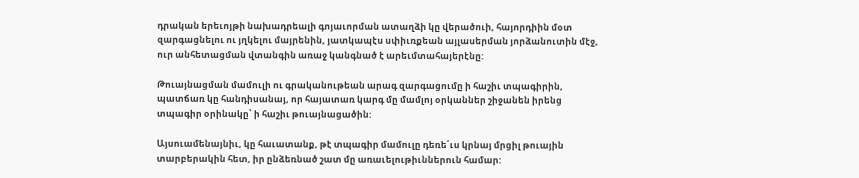դրական երեւոյթի նախադրեալի գոյաւորման ատաղձի կը վերածուի, հայորդիին մօտ զարգացնելու ու յղկելու մայրենին, յատկապէս սփիւռքեան այլասերման յորձանուտին մէջ, ուր անհետացման վտանգին առաջ կանգնած է արեւմտահայերէնը:

Թուայնացման մամուլի ու գրականութեան արագ զարգացումը ի հաշիւ տպագիրին, պատճառ կը հանդիսանայ, որ հայատառ կարգ մը մամլոյ օրկաններ շիջանեն իրենց տպագիր օրինակը՝ ի հաշիւ թուայնացածին:

Այսուամենայնիւ, կը հաւատանք, թէ տպագիր մամուլը դեռե՛ւս կրնայ մրցիլ թուային տարբերակին հետ, իր ընձեռնած շատ մը առաւելութիւններուն համար: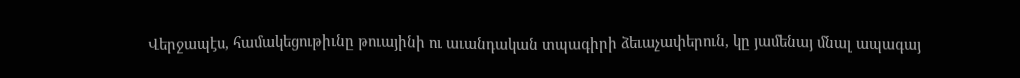Վերջապէս, համակեցութիւնը թուայինի ու աւանդական տպագիրի ձեւաչափերուն, կը յամենայ մնալ ապագայ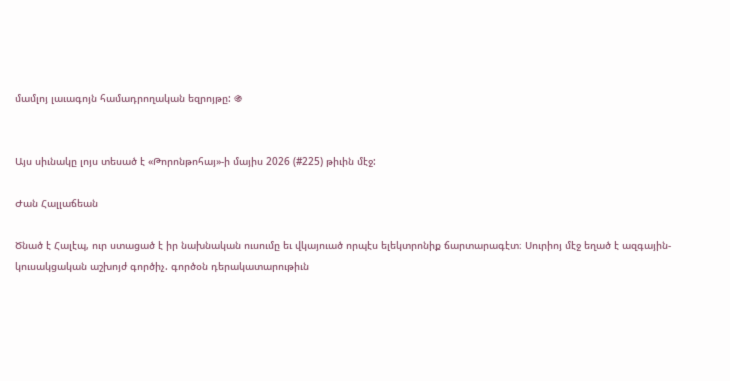մամլոյ լաւագոյն համադրողական եզրոյթը: ֍


Այս սիւնակը լոյս տեսած է «Թորոնթոհայ»-ի մայիս 2026 (#225) թիւին մէջ:

Ժան Հալլաճեան

Ծնած է Հալէպ, ուր ստացած է իր նախնական ուսումը եւ վկայուած որպէս ելեկտրոնիք ճարտարագէտ։ Սուրիոյ մէջ եղած է ազգային-կուսակցական աշխոյժ գործիչ. գործօն դերակատարութիւն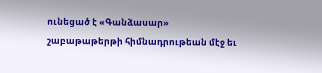ունեցած է «Գանձասար» շաբաթաթերթի հիմնադրութեան մէջ եւ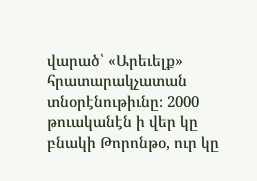վարած՝ «Արեւելք» հրատարակչատան տնօրէնութիւնը։ 2000 թուականէն ի վեր կը բնակի Թորոնթօ, ուր կը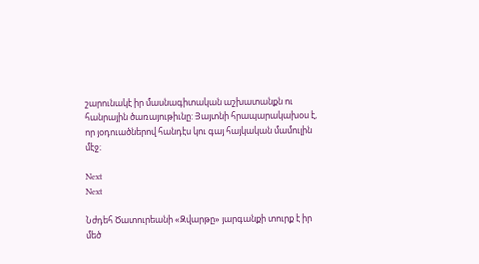շարունակէ իր մասնագիտական աշխատանքն ու հանրային ծառայութիւնը: Յայտնի հրապարակախօս է, որ յօդուածներով հանդէս կու գայ հայկական մամուլին մէջ։

Next
Next

Նժդեհ Ծատուրեանի «Զվարթը» յարգանքի տուրք է իր մեծ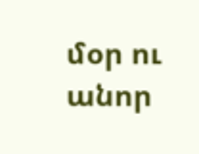մօր ու անոր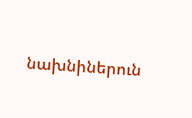նախնիներուն